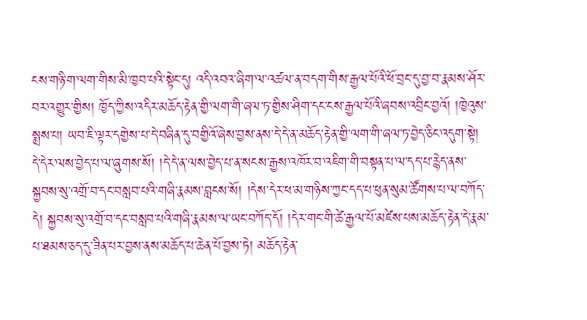ངས་གཉི་ག་ལག་གིས་མི་ཁྱབ་པའི་སྟེང་དུ། འདི་འབའ་ཞིག་ལ་འཚལ་ན་བདག་གིས་རྒྱལ་པོའི་ཕོ་བྲང་དུ་བྱ་བ་རྣམས་ཤོར་བར་འགྱུར་གྱིས། ཁྱོད་ཀྱིས་འདིར་མཆོད་རྟེན་གྱི་ལག་གི་ཞལ་ཏ་གྱིས་ཤིག་དང་ངས་རྒྱལ་པོའི་ཞབས་འབྲིང་བྱའོ། །ཁྱེའུས་སྨྲས་པ། ཡབ་ཇི་ལྟར་དགྱེས་པ་དེ་བཞིན་དུ་བགྱིའོ་ཞེས་བྱས་ནས་དེ་དེ་ན་མཆོད་རྟེན་གྱི་ལག་གི་ཞལ་ཏ་བྱེད་ཅིང་འདུག་སྟེ། དེ་དེར་ལས་བྱེད་པ་ལ་ཞུགས་སོ། །དེ་དེ་ན་ལས་བྱེད་པ་ན་སངས་རྒྱས་འཁོར་བ་འཇིག་གི་བསྟན་པ་ལ་དད་པ་རྙེད་ནས་སྐྱབས་སུ་འགྲོ་བ་དང་བསླབ་པའི་གཞི་རྣམས་བླངས་སོ། །དེས་དེར་ཕ་མ་གཉིས་ཀྱང་དད་པ་ཕུན་སུམ་ཚོགས་པ་ལ་བཀོད་དེ། སྐྱབས་སུ་འགྲོ་བ་དང་བསླབ་པའི་གཞི་རྣམས་ལ་ཡང་བཀོད་དོ། །དེར་གང་གི་ཚེ་རྒྱལ་པོ་མཛེས་པས་མཆོད་རྟེན་དེ་རྣམ་པ་ཐམས་ཅད་དུ་ཟིན་པར་བྱས་ནས་མཆོད་པ་ཆེན་པོ་བྱས་ཏེ། མཆོད་རྟེན་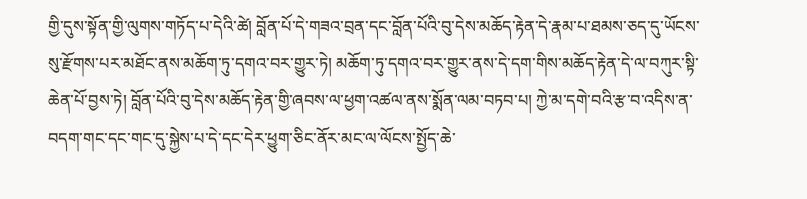གྱི་དུས་སྟོན་གྱི་ལུགས་གཏོད་པ་དེའི་ཚེ། བློན་པོ་དེ་གཟའ་བྲན་དང་བློན་པོའི་བུ་དེས་མཆོད་རྟེན་དེ་རྣམ་པ་ཐམས་ཅད་དུ་ཡོངས་སུ་རྫོགས་པར་མཐོང་ནས་མཆོག་ཏུ་དགའ་བར་གྱུར་ཏེ། མཆོག་ཏུ་དགའ་བར་གྱུར་ནས་དེ་དག་གིས་མཆོད་རྟེན་དེ་ལ་བཀུར་སྟི་ཆེན་པོ་བྱས་ཏེ། བློན་པོའི་བུ་དེས་མཆོད་རྟེན་གྱི་ཞབས་ལ་ཕྱག་འཚལ་ནས་སྨོན་ལམ་བཏབ་པ། ཀྱེ་མ་དགེ་བའི་རྩ་བ་འདིས་ན་བདག་གང་དང་གང་དུ་སྐྱེས་པ་དེ་དང་དེར་ཕྱུག་ཅིང་ནོར་མང་ལ་ལོངས་སྤྱོད་ཆེ་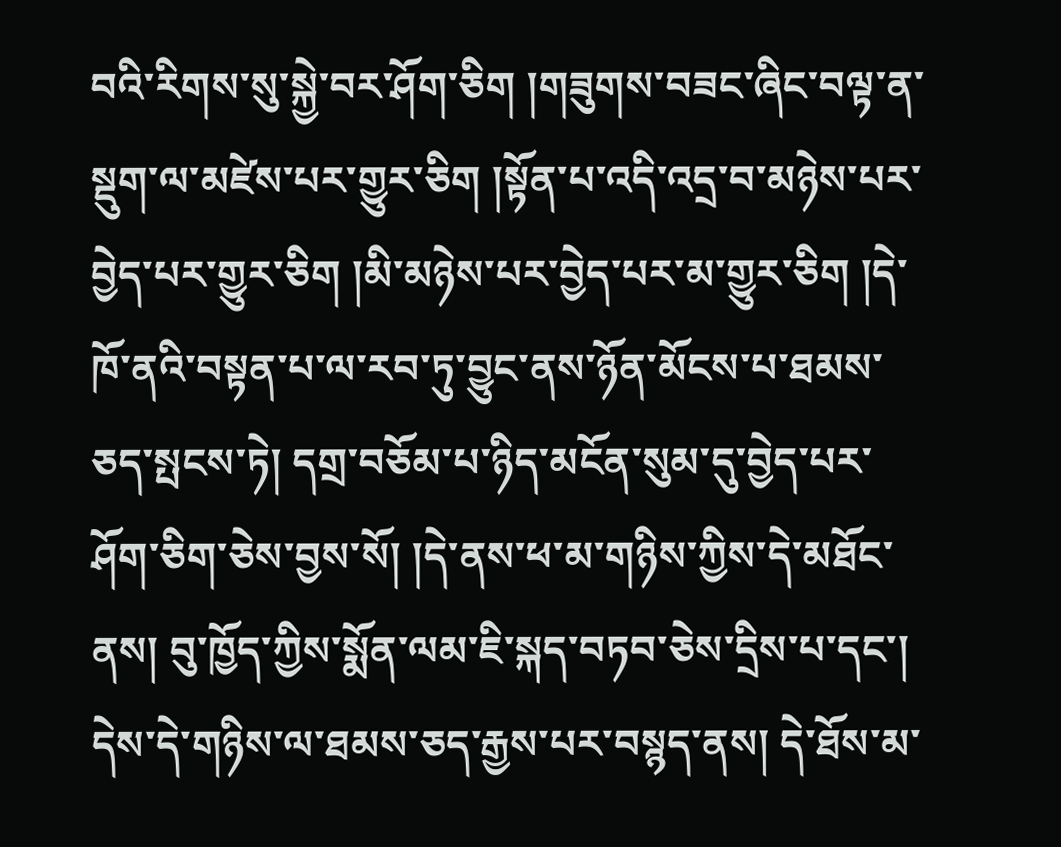བའི་རིགས་སུ་སྐྱེ་བར་ཤོག་ཅིག །གཟུགས་བཟང་ཞིང་བལྟ་ན་སྡུག་ལ་མཛེས་པར་གྱུར་ཅིག །སྟོན་པ་འདི་འདྲ་བ་མཉེས་པར་བྱེད་པར་གྱུར་ཅིག །མི་མཉེས་པར་བྱེད་པར་མ་གྱུར་ཅིག །དེ་ཁོ་ནའི་བསྟན་པ་ལ་རབ་ཏུ་བྱུང་ནས་ཉོན་མོངས་པ་ཐམས་ཅད་སྤངས་ཏེ། དགྲ་བཅོམ་པ་ཉིད་མངོན་སུམ་དུ་བྱེད་པར་ཤོག་ཅིག་ཅེས་བྱས་སོ། །དེ་ནས་ཕ་མ་གཉིས་ཀྱིས་དེ་མཐོང་ནས། བུ་ཁྱོད་ཀྱིས་སྨོན་ལམ་ཇི་སྐད་བཏབ་ཅེས་དྲིས་པ་དང་། དེས་དེ་གཉིས་ལ་ཐམས་ཅད་རྒྱས་པར་བསྙད་ནས། དེ་ཐོས་མ་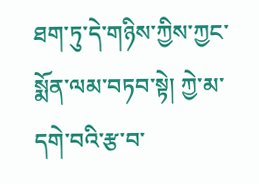ཐག་ཏུ་དེ་གཉིས་ཀྱིས་ཀྱང་སྨོན་ལམ་བཏབ་སྟེ། ཀྱེ་མ་དགེ་བའི་རྩ་བ་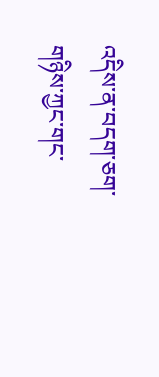འདིས་ན་བདག་ཅག་གཉིས་ཀྱང་གང་